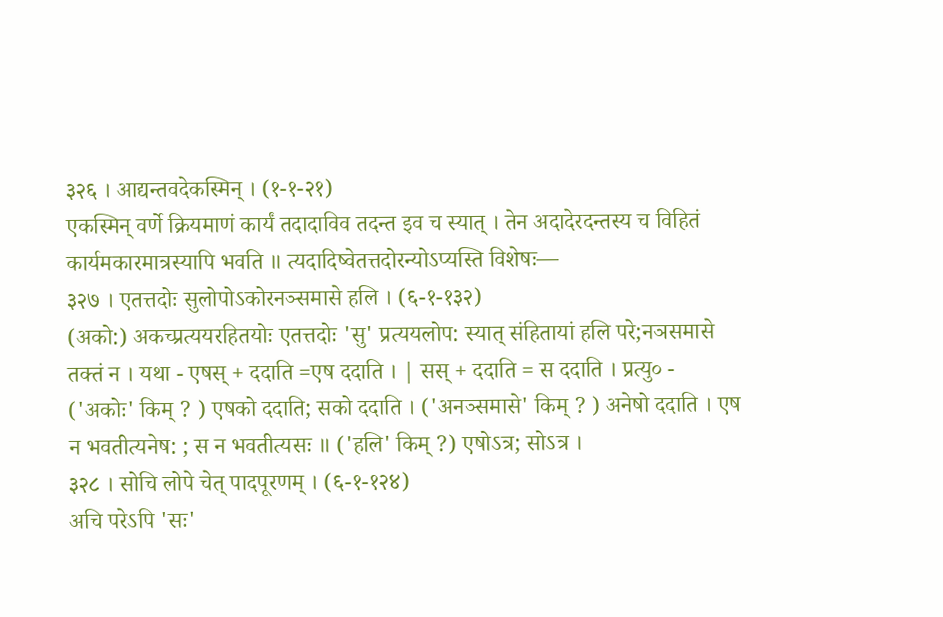३२६ । आद्यन्तवदेकस्मिन् । (१-१-२१)
एकस्मिन् वर्णे क्रियमाणं कार्यं तदादाविव तदन्त इव च स्यात् । तेन अदादेरदन्तस्य च विहितं कार्यमकारमात्रस्यापि भवति ॥ त्यदादिष्वेतत्तदोरन्योऽप्यस्ति विशेषः—
३२७ । एतत्तदोः सुलोपोऽकोरनञ्समासे हलि । (६-१-१३२)
(अको:) अकच्प्रत्ययरहितयोः एतत्तदोः 'सु' प्रत्ययलोप: स्यात् संहितायां हलि परे;नञसमासे तक्तं न । यथा - एषस् + ददाति =एष ददाति । | सस् + ददाति = स ददाति । प्रत्यु० - ('अकोः' किम् ? ) एषको ददाति; सको ददाति । ('अनञ्समासे' किम् ? ) अनेषो ददाति । एष न भवतीत्यनेष: ; स न भवतीत्यसः ॥ ('हलि' किम् ?) एषोऽत्र; सोऽत्र ।
३२८ । सोचि लोपे चेत् पादपूरणम् । (६-१-१२४)
अचि परेऽपि 'सः'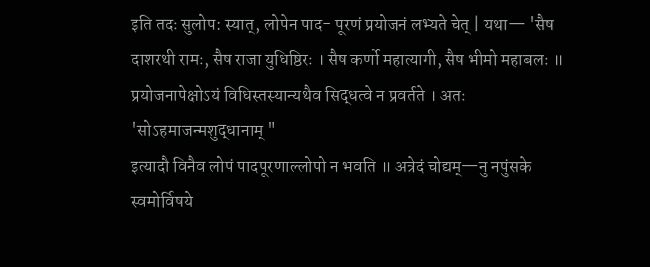इति तदः सुलोप: स्यात्, लोपेन पाद- पूरणं प्रयोजनं लभ्यते चेत् | यथा— 'सैष दाशरथी रामः, सैष राजा युधिष्ठिरः । सैष कर्णो महात्यागी, सैष भीमो महाबलः ॥ प्रयोजनापेक्षोऽयं विधिस्तस्यान्यथैव सिद्धत्वे न प्रवर्तते । अतः
'सोऽहमाजन्मशुद्धानाम् "
इत्यादौ विनैव लोपं पादपूरणाल्लोपो न भवति ॥ अत्रेदं चोद्यम्—नु नपुंसके स्वमोर्विषये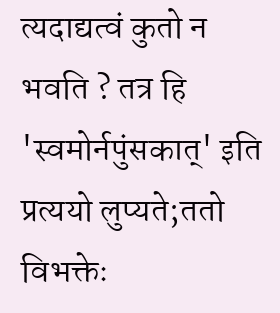त्यदाद्यत्वं कुतो न भवति ? तत्र हि 'स्वमोर्नपुंसकात्' इति प्रत्ययो लुप्यते;ततो विभक्तेः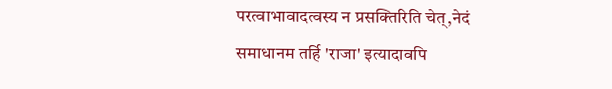परत्वाभावादत्वस्य न प्रसक्तिरिति चेत्,नेदं समाधानम तर्हि 'राजा' इत्यादावपि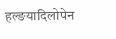हल्ङयादिलोपेन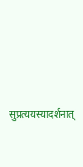सुप्रत्ययस्यादर्शनात्